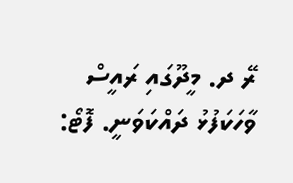ރޭ ދ. މީދޫގައި ރައީސް ވާހަކަފުޅު ދައްކަވަނީ. ފޮޓޯ: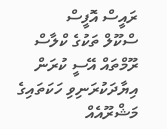ރައީސް އޮފީސް
ސްކޫލް ތަކުގެ ކްލާސް ރޫމްތައް އޭސީ ކުރަން އިޔާދަކުރަނިވި ހަކަތައިގެ މަޝްރޫއެއް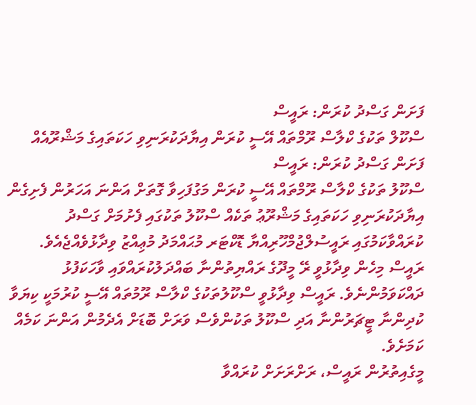ފަށަން ގަސްދު ކުރަން: ރައީސް
ސްކޫލް ތަކުގެ ކްލާސް ރޫމްތައް އޭސީ ކުރަން އިޔާދަކުރަނިވި ހަކަތައިގެ މަޝްރޫއެއް ފަށަން ގަސްދު ކުރަން: ރައީސް
ސްކޫލު ތަކުގެ ކްލާސް ރޫމްތައް އޭސީ ކުރަން މަގުފަހިވާ ގޮތަށް އަންނަ އަހަރުން ފެށިގެން އިޔާދަކުރަނިވި ހަކަތައިގެ މަޝްރޫޢު ތަކެއް ސްކޫލު ތަކުގައި ފެށުމަށް ގަސްދު ކުރައްވާކަމުގައި ރައީސުލްޖުމްހޫރިއްޔާ ޑޮކްޓަރ މުޙައްމަދު މުޢިއްޒު ވިދާޅުވެއްޖެއެވެ.
ރައީސް މިހެން ވިދާޅުވީ ރޭ މީދޫގެ ރައްޔިތުންނާ ބައްދަލުކުރައްވައި ވާހަކަފުޅު ދައްކަވަމުންނެވެ. ރައީސް ވިދާޅުވީ ސްކޫލުތަކުގެ ކްލާސް ރޫމުތައް އޭސީ ކުރުމަކީ ކިޔަވާ ކުދިންނާ ޓީޗަރުންނާ އަދި ސްކޫލު ތަކުންވެސް ވަރަށް ބޮޑަށް އެދެމުން އަންނަ ކަމެއް ކަމަށެވެ.
މީގެއިތުރުން ރައީސް، ރަށްރަށަށް ކުރައްވާ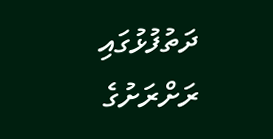ދަތުފުޅުގައި ރަށްރަށުގެ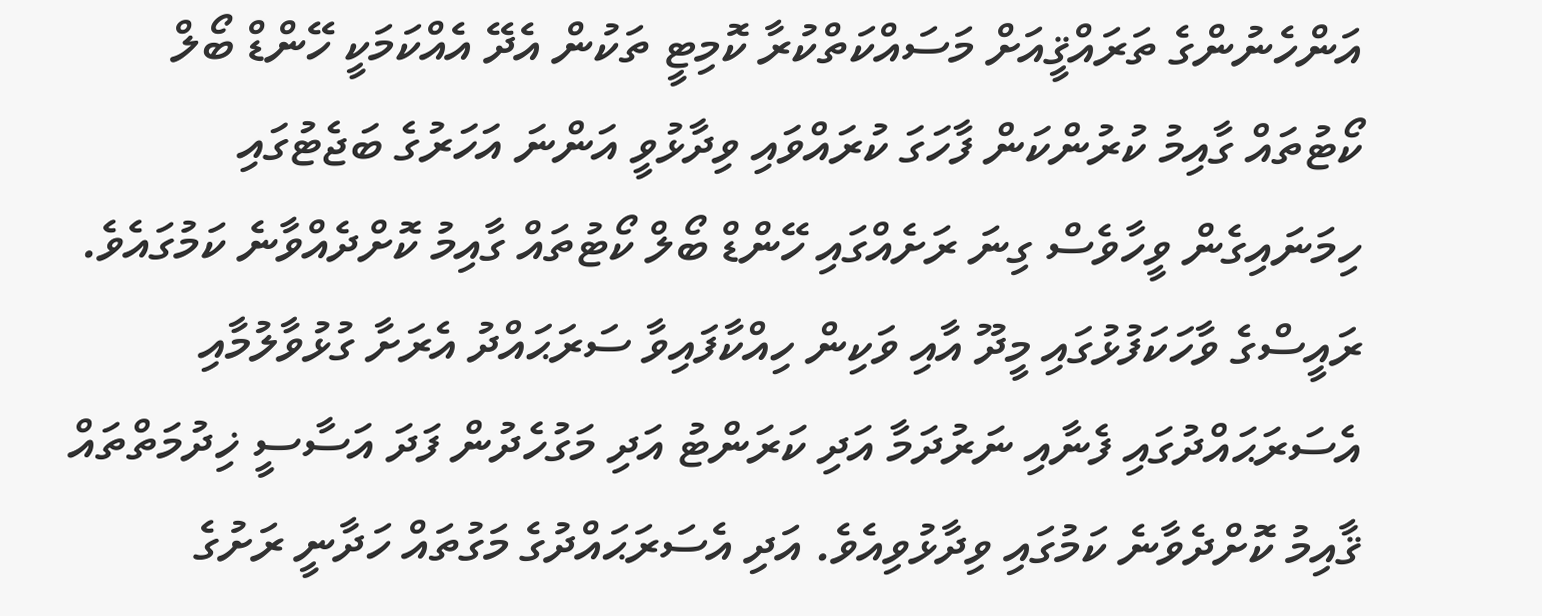އަންހެނުންގެ ތަރައްޤީއަށް މަސައްކަތްކުރާ ކޮމިޓީ ތަކުން އެދޭ އެއްކަމަކީ ހޭންޑް ބޯލް ކޯޓުތައް ގާއިމު ކުރުންކަން ފާހަގަ ކުރައްވައި ވިދާޅުވީ އަންނަ އަހަރުގެ ބަޖެޓުގައި ހިމަނައިގެން ވީހާވެސް ގިނަ ރަށެއްގައި ހޭންޑް ބޯލް ކޯޓުތައް ގާއިމު ކޮށްދެއްވާނެ ކަމުގައެވެ.
ރައީސްގެ ވާހަކަފުޅުގައި މީދޫ އާއި ވަކިން ހިއްކާފައިވާ ސަރަޙައްދު އެރަށާ ގުޅުވާލުމާއި އެސަރަޙައްދުގައި ފެނާއި ނަރުދަމާ އަދި ކަރަންޓު އަދި މަގުހެދުން ފަދަ އަސާސީ ޚިދުމަތްތައް ޤާއިމު ކޮށްދެވާނެ ކަމުގައި ވިދާޅުވިއެވެ. އަދި އެސަރަޙައްދުގެ މަގުތައް ހަދާނީ ރަށުގެ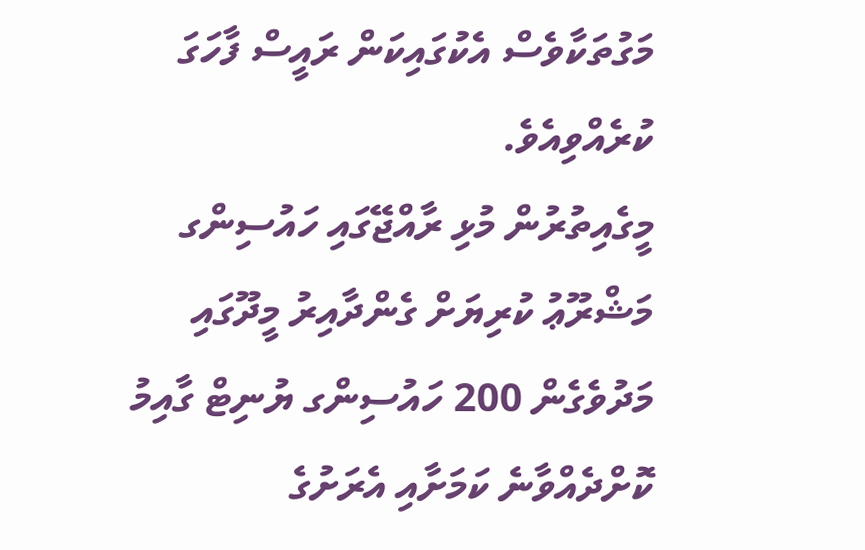މަގުތަކާވެސް އެކުގައިކަން ރައީސް ފާހަގަ ކުރެއްވިއެވެ.
މީގެއިތުރުން މުޅި ރާއްޖޭގައި ހައުސިންގ މަޝްރޫޢު ކުރިޔަށް ގެންދާއިރު މީދޫގައި މަދުވެގެން 200 ހައުސިންގ ޔުނިޓް ގާއިމު ކޮށްދެއްވާނެ ކަމަށާއި އެރަށުގެ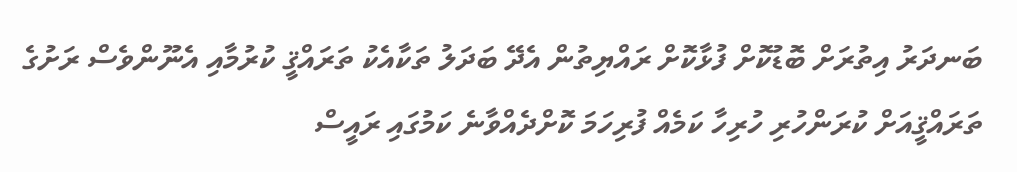ބަނދަރު އިތުރަށް ބޮޑުކޮށް ފުޅާކޮށް ރައްޔިތުން އެދޭ ބަދަލު ތަކާއެކު ތަރައްޤީ ކުރުމާއި އެނޫންވެސް ރަށުގެ ތަރައްޤީއަށް ކުރަންހުރި ހުރިހާ ކަމެއް ފުރިހަމަ ކޮށްދެއްވާނެ ކަމުގައި ރައީސް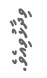ވިދާޅުވިއެވެ.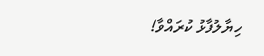ހިޔާލުފާޅު ކުރައްވާ!